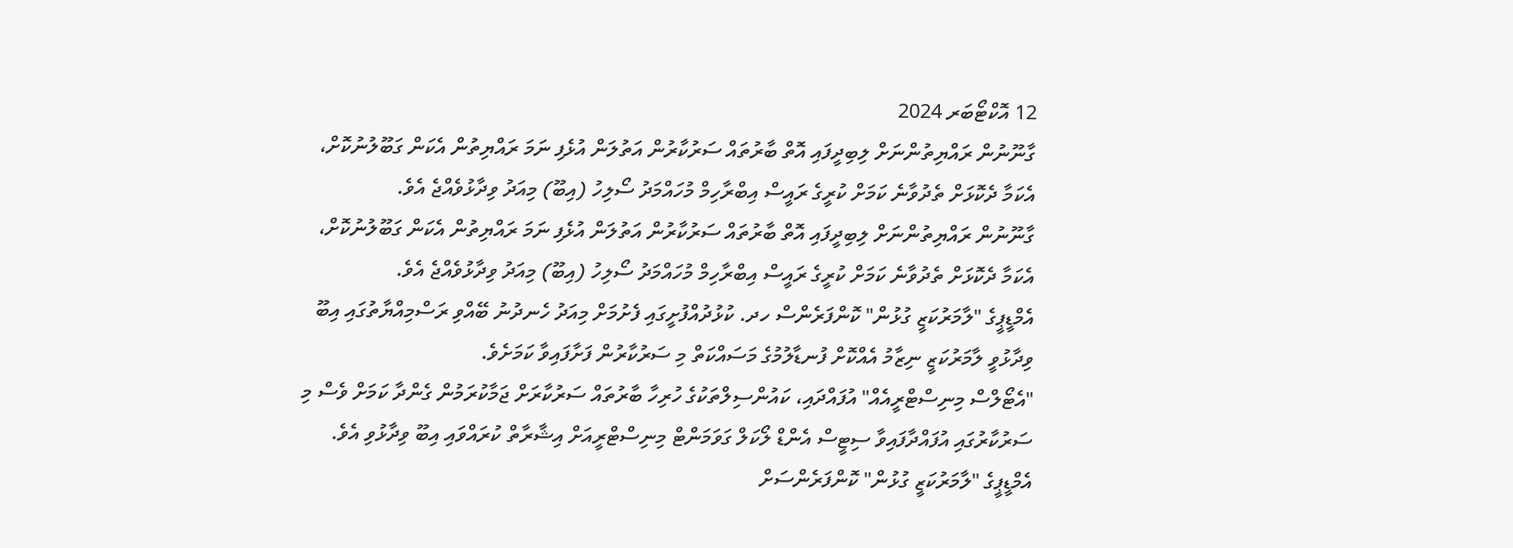12 އޮކްޓޯބަރ 2024
ގާނޫނުން ރައްޔިތުންނަށް ލިބިދީފައި އޮތް ބާރުތައް ސަރުކާރުން އަތުލަން އުޅެފި ނަމަ ރައްޔިތުން އެކަން ގަބޫލުނުކޮށް، އެކަމާ ދެކޮޅަށް ތެދުވާނެ ކަމަށް ކުރީގެ ރައީސް އިބްރާހިމް މުހައްމަދު ސޯލިހު (އިބޫ) މިއަދު ވިދާޅުވެއްޖެ އެވެ.
ގާނޫނުން ރައްޔިތުންނަށް ލިބިދީފައި އޮތް ބާރުތައް ސަރުކާރުން އަތުލަން އުޅެފި ނަމަ ރައްޔިތުން އެކަން ގަބޫލުނުކޮށް، އެކަމާ ދެކޮޅަށް ތެދުވާނެ ކަމަށް ކުރީގެ ރައީސް އިބްރާހިމް މުހައްމަދު ސޯލިހު (އިބޫ) މިއަދު ވިދާޅުވެއްޖެ އެވެ.
އެމްޑީޕީގެ "ލާމަރުކަޒީ ގުޅުން" ކޮންފަރެންސް ހދ. ކުޅުދުއްފުށީގައި ފެށުމަށް މިއަދު ހެނދުނު ބޭއްވި ރަސްމިއްޔާތުގައި އިބޫ ވިދާޅުވީ ލާމަރުކަޒީ ނިޒާމު އެއްކޮށް ފުނޑާލުމުގެ މަސައްކަތް މި ސަރުކާރުން ފަށާފައިވާ ކަމަށެވެ.
"އެޓޯލްސް މިނިސްޓްރީއެއް" އުފައްދައި، ކައުންސިލްތަކުގެ ހުރިހާ ބާރުތައް ސަރުކާރަށް ޖަމާކުރަމުން ގެންދާ ކަމަށް ވެސް މި ސަރުކާރުގައި އުފައްދާފައިވާ ސިޓީސް އެންޑް ލޯކަލް ގަވަމަންޓް މިނިސްޓްރީއަށް އިޝާރާތް ކުރައްވައި އިބޫ ވިދާޅުވި އެވެ.
އެމްޑީޕީގެ "ލާމަރުކަޒީ ގުޅުން" ކޮންފަރެންސަށް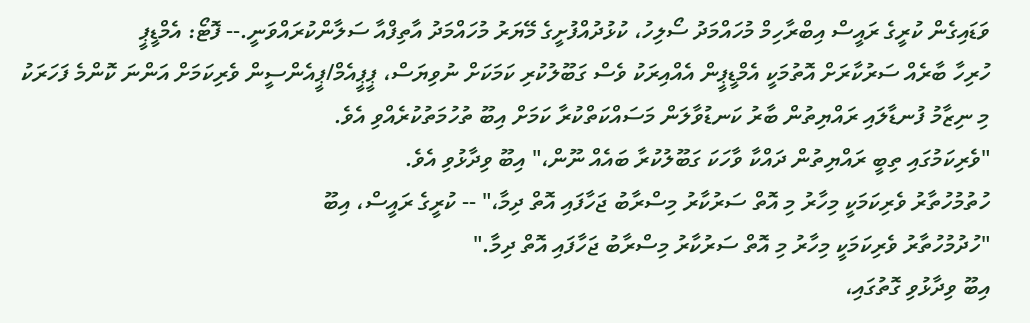ވަޑައިގެން ކުރީގެ ރައީސް އިބްރާހިމް މުހައްމަދު ސޯލިހު، ކުޅުދުއްފުށީގެ މޭޔަރު މުހައްމަދު އާތިފްއާ ސަލާންކުރައްވަނީ.-- ފޮޓޯ: އެމްޑީޕީ
ހުރިހާ ބާރެއް ސަރުކާރަށް އޮތުމަކީ އެމްޑީޕީން އެއްއިރަކު ވެސް ގަބޫލުކުރި ކަމަކަށް ނުވިޔަސް، ޕީޕީއެމް/ޕީއެންސީން ވެރިކަމަށް އަންނަ ކޮންމެ ފަހަރަކު މި ނިޒާމު ފުނޑާލައި ރައްޔިތުން ބާރު ކަނޑުވާލަން މަސައްކަތްކުރާ ކަމަށް އިބޫ ތުހުމަތުކުރެއްވި އެވެ.
"ވެރިކަމުގައި ތިބީ ރައްޔިތުން ދައްކާ ވާހަކަ ގަބޫލުކުރާ ބައެއް ނޫން،" އިބޫ ވިދާޅުވި އެވެ.
ހުތުމުހުތާރު ވެރިކަމަކީ މިހާރު މި އޮތް ސަރުކާރު މިސްރާބު ޖަހާފައި އޮތް ދިމާ،" -- ކުރީގެ ރައީސް، އިބޫ
"ހުދުމުހުތާރު ވެރިކަމަކީ މިހާރު މި އޮތް ސަރުކާރު މިސްރާބު ޖަހާފައި އޮތް ދިމާ."
އިބޫ ވިދާޅުވި ގޮތުގައި،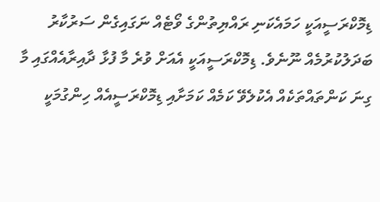ޑިމޮކްރަސީއަކީ ހަމައެކަނި ރައްޔިތުންގެ ވޯޓެއް ނަގައިގެން ސަރުކާރު ބަދަލުކުރުމެއް ނޫނެވެ. ޑިމޮކްރަސީއަކީ އެއަށް ވުރެ މާ ފުޅާ ދާއިރާއެއްގައި މާ ގިނަ ކަންތައްތަކެއް އެކުލެވޭ ކަމެއް ކަމަށާއި ޑިމޮކްރަސީއެއް ހިންގުމަކީ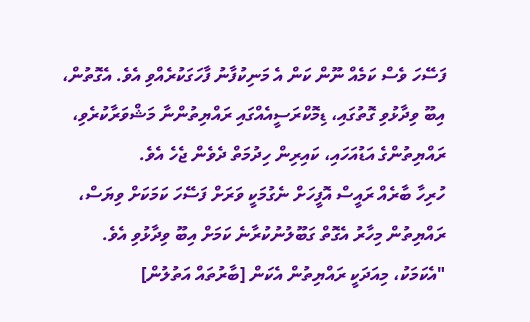ފަސޭހަ ވެސް ކަމެއް ނޫން ކަން އެ މަނިކުފާނު ފާހަގަކުރެއްވި އެވެ. އެގޮތުން، އިބޫ ވިދާޅުވި ގޮތުގައި، ޑިމޮކްރަސީއެއްގައި ރައްޔިތުންނާ މަޝްވަރާކުރެވި، ރައްޔިތުންގެ އަޑުއަހައި، ކައިރިން ހިދުމަތް ދެވެން ޖެހެ އެވެ.
ހުރިހާ ބާރެއް ރައީސް އޮފީހަށް ނެގުމަކީ ވަރަށް ފަސޭހަ ކަމަކަށް ވިޔަސް، ރައްޔިތުން މިހާރު އެގޮތް ގަބޫލުނުކުރާނެ ކަމަށް އިބޫ ވިދާޅުވި އެވެ.
"އެކަމަކު، މިއަދަކީ ރައްޔިތުން އެކަން [ބާރުތައް އަތުލުން]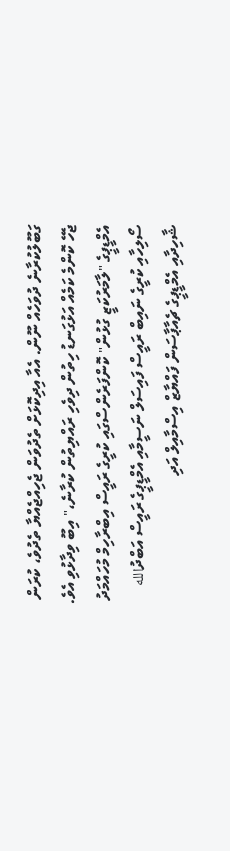ގަބޫލުކުރާނެ ދުވަހެއް ނޫން. އެއާ އިދިކޮޅަށް ތެދުވަން ޖެހިއްޖެއްޔާ ތެދުވެ، ކުރަން ޖެހޭ ކޮންމެ ކަމެއް އަޅުގަނޑު ހިތުން ދިވެހި ރައްޔިތުން ކުރާނެ،" އިބޫ ވިދާޅުވި އެވެ.
އެމްޑީޕީގެ "ލާމަރުކަޒީ ގުޅުން" ކޮންފަރެންސްގައި ކުރީގެ ރައީސް އިބްރާހިމް މުހައްމަދު ސޯލިހާއި ކުރީގެ ނައިބް ރައީސް ފައިސަލް ނަސީމާއި އެމްޑީޕީގެ ރައީސް އަބްދުالله ޝާހިދާއި އެމްޑީޕީގެ ޗެއާޕާސަން ފައްޔާޒް އިސްމާއިލް އަދި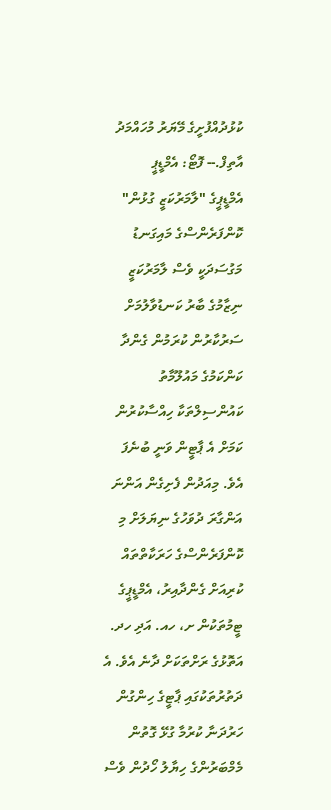ކުޅުދުއްފުށީގެ މޭޔަރު މުހައްމަދު އާތިފް.-- ފޮޓޯ: އެމްޑީޕީ
އެމްޑީޕީގެ "ލާމަރުކަޒީ ގުޅުން" ކޮންފަރެންސްގެ މައިގަނޑު މަގުސަދަކީ ވެސް ލާމަރުކަޒީ ނިޒާމުގެ ބާރު ކަނޑުވާލުމަށް ސަރުކާރުން ކުރަމުން ގެންދާ ކަންކަމުގެ މައުލޫމާތު ކައުންސިލްތަކާ ހިއްސާކުރުން ކަމަށް އެ ޕާޓީން ވަނީ ބުނެފަ އެވެ. މިއަދުން ފެށިގެން އަންނަ އަންގާރަ ދުވަހުގެ ނިޔަލަށް މި ކޮންފަރެންސްގެ ހަރަކާތްތައް ކުރިއަށް ގެންދާއިރު، އެމްޑީޕީގެ ޓީމުތަކުން ށ، ހއ. އަދި ހދ. އަތޮޅުގެ ރަށްތަކަށް ދާނެ އެވެ. އެ ދަތުރުތަކުގައި ޕާޓީގެ ހިންގުން ހަރުދަނާ ކުރުމާ ގުޅޭ ގޮތުން މެމްބަރުންގެ ހިޔާލު ހޯދުން ވެސް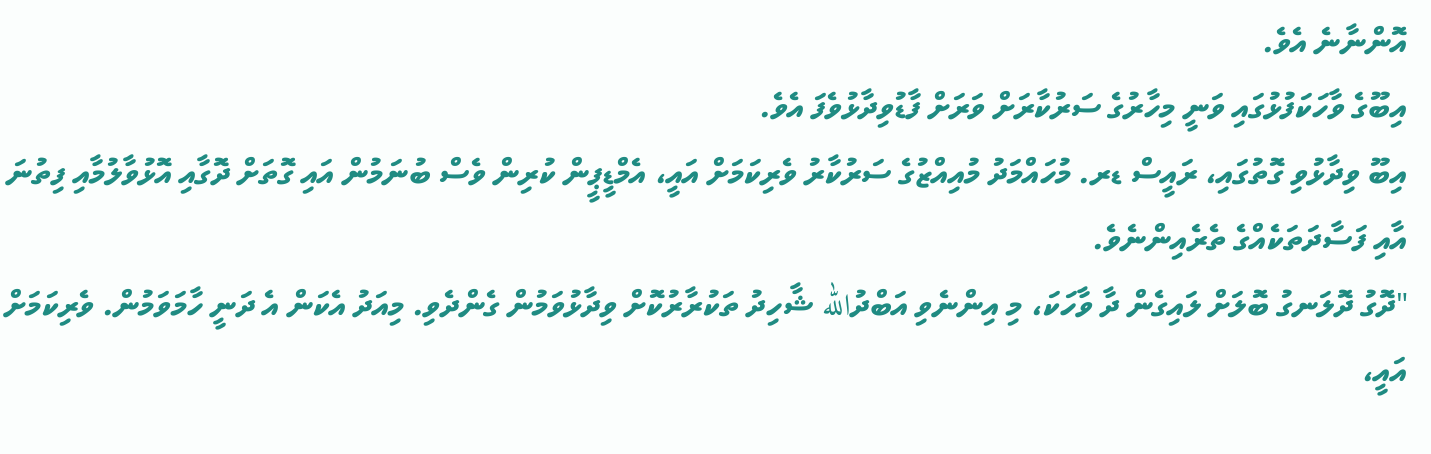އޮންނާނެ އެވެ.
އިބޫގެ ވާހަކަފުޅުގައި ވަނީ މިހާރުގެ ސަރުކާރަށް ވަރަށް ފާޑުވިދާޅުވެފަ އެވެ.
އިބޫ ވިދާޅުވި ގޮތުގައި، ރައީސް ޑރ. މުހައްމަދު މުއިއްޒުގެ ސަރުކާރު ވެރިކަމަށް އައީ، އެމްޑީޕީން ކުރިން ވެސް ބުނަމުން އައި ގޮތަށް ދޮގާއި އޮޅުވާލުމާއި ފިތުނަ އާއި ފަސާދަތަކެއްގެ ތެރެއިންނެވެ.
"ދޮގު ދޮލަނގު ބޮލަށް ލައިގެން ދާ ވާހަކަ، މި އިންނެވި އަބްދުالله ޝާހިދު ތަކުރާރުކޮށް ވިދާޅުވަމުން ގެންދެވި. މިއަދު އެކަން އެ ދަނީ ހާމަވަމުން. ވެރިކަމަށް އައީ،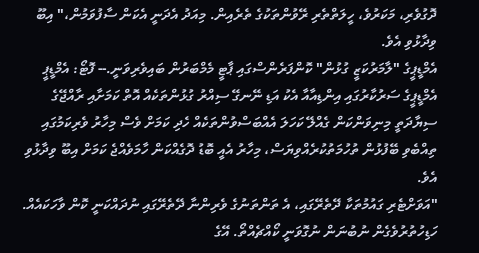ދޮގުވެރި، މަކަރުވެ، ހީލަތްތެރި ރޭވުންތަކުގެ ތެރެއިން. މިއަދު އެދަނީ އެކަން ސާފުވަމުން،" އިބޫ ވިދާޅުވި އެވެ.
އެމްޑީޕީގެ "ލާމަރުކަޒީ ގުޅުން" ކޮންފަރެންސްގައި ޕާޓީ މެމްބަރުން ބައިވެރިވަނީ.-- ފޮޓޯ: އެމްޑީޕީ
އެމްޑީޕީގެ ސަރުކާރުގައި އިންޑިއާއާ އެކު އަޑި ނޭނގޭ ސިއްރު ގުޅުންތަކެއް އޮތް ކަމަށާއި ރާއްޖޭގެ ސިޔާދަތީ މިނިވަންކަން ގެއްލޭ ކަހަލަ އެއްބަސްވުންތަކެއް ހެދި ކަމަށް ވެސް މިހާރު ވެރިކަމުގައި ތިއްބެވި ބޭފުޅުން ތުހުމަތުކުރެއްވިޔަސް، މިހާރު އެއީ ބޮޑު ދޮގެއްކަން ހާމަވެއްޖެ ކަމަށް އިބޫ ވިދާޅުވި އެވެ.
"އަވަށްޓެރި ގައުމުތަކާ ދޭތެރޭގައި، އެ ތަންތަނުގެ ވެރިންނާ ދޭތެރޭގައި ނުދައްކަނީ ކޮން ވާހަކައެއް. ހަޑިހުތުރުވެގެން ނުބުނަން ނުގޮވަނީ ކޯއްޗެއްތޯ. އޭގެ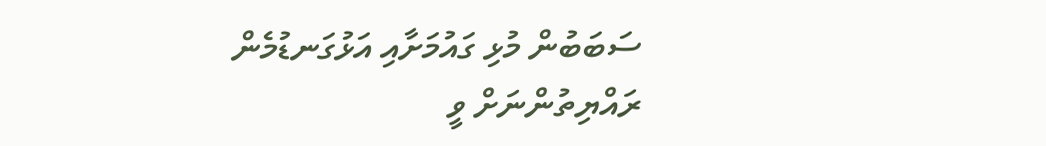ސަބަބުން މުޅި ގައުމަށާއި އަޅުގަނޑުމެން ރައްޔިތުންނަށް ވީ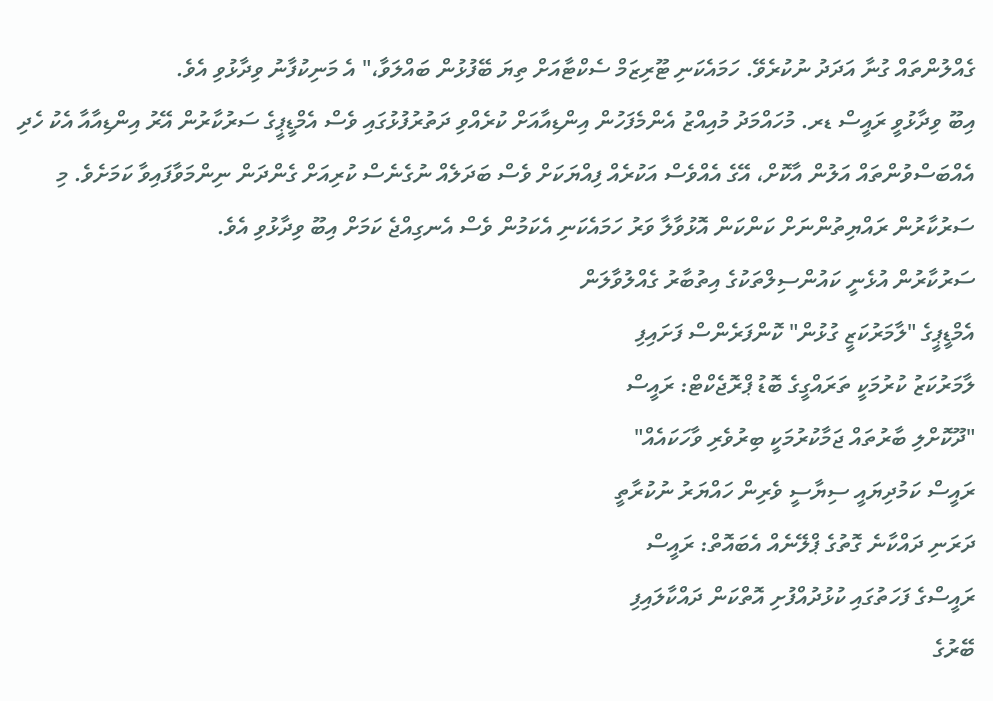ގެއްލުންތައް ގުނާ އަދަދު ނުކުރެވޭ. ހަމައެކަނި ޓޫރިޒަމް ސެކްޓާއަށް ތިޔަ ބޭފުޅުން ބައްލަވާ،" އެ މަނިކުފާނު ވިދާޅުވި އެވެ.
އިބޫ ވިދާޅުވީ ރައީސް ޑރ. މުހައްމަދު މުއިއްޒު އެންމެފަހުން އިންޑިއާއަށް ކުރެއްވި ދަތުރުފުޅުގައި ވެސް އެމްޑީޕީގެ ސަރުކާރުން އޭރު އިންޑިއާއާ އެކު ހެދި އެއްބަސްވުންތައް އަލުން އާކޮށް، އޭގެ އެއްވެސް އަކުރެއް ފިއްޔަކަށް ވެސް ބަދަލެއް ނުގެނެސް ކުރިއަށް ގެންދަން ނިންމަވާފައިވާ ކަމަށެވެ. މި ސަރުކާރުން ރައްޔިތުންނަށް ކަންކަން އޮޅުވާލާ ވަރު ހަމައެކަނި އެކަމުން ވެސް އެނގިއްޖެ ކަމަށް އިބޫ ވިދާޅުވި އެވެ.
ސަރުކާރުން އުޅެނީ ކައުންސިލްތަކުގެ އިތުބާރު ގެއްލުވާލަން
އެމްޑީޕީގެ "ލާމަރުކަޒީ ގުޅުން" ކޮންފަރެންސް ފަށައިފި
ލާމަރުކަޒު ކުރުމަކީ ތަރައްގީގެ ބޮޑު ޕްރޮޖެކްޓް: ރައީސް
"ދޫކޮށްލި ބާރުތައް ޖަމާކުރުމަކީ ބިރުވެރި ވާހަކައެއް"
ރައީސް ކަމުދިޔައީ ސިޔާސީ ވެރިން ހައްޔަރު ނުކުރާތީ
ދަރަނި ދައްކާނެ ގޮތުގެ ޕްލޭނެއް އެބައޮތް: ރައީސް
ރައީސްގެ ފަހަތުގައި ކުޅުދުއްފުށި އޮތްކަން ދައްކާލައިފި
ބޭރުގެ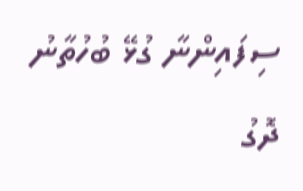ސިފައިންނާ ގުޅޭ ބުހުތާނު ދޮގު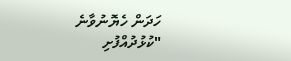ހަދަން ހެޔޮނުވާނެ
"ކުޅުދުއްފުށި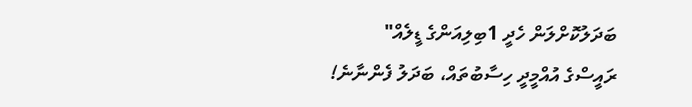ބަދަލުކޮށްލަން ހެދީ 1ބިލިއަންގެ ޑީލެއް"
ރައީސްގެ އުއްމީދީ ހިސާބުތައް، ބަދަލު ފެންނާނެ!